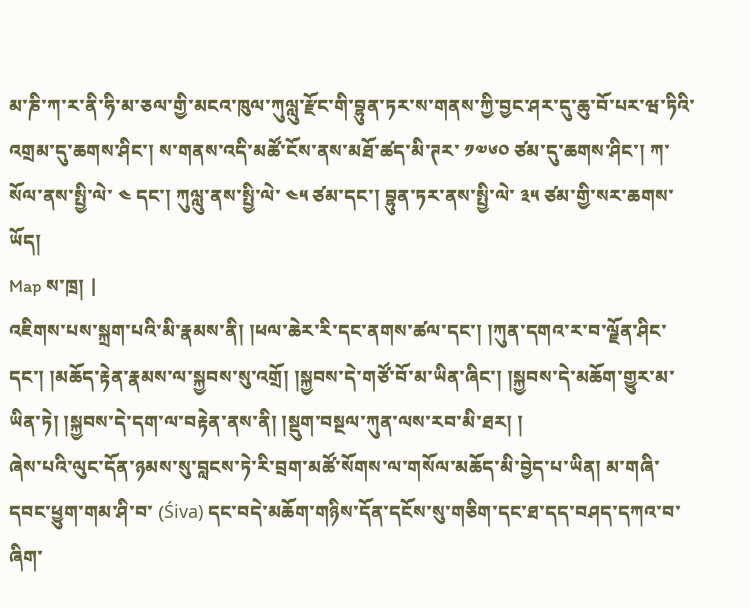མ་ཎི་ཀ་ར་ནི་ཧི་མ་ཅལ་གྱི་མངའ་ཁུལ་ཀུལླུ་རྫོང་གི་བྷུན་ཏར་ས་གནས་ཀྱི་བྱང་ཤར་དུ་ཆུ་བོ་པར་ཝ་ཏིའི་འགྲམ་དུ་ཆགས་ཤིང་། ས་གནས་འདི་མཚོ་ངོས་ནས་མཐོ་ཚད་མི་ཊར་ ༡༧༦༠ ཙམ་དུ་ཆགས་ཤིང་། ཀ་སོལ་ནས་སྤྱི་ལེ་ ༤ དང་། ཀུལླུ་ནས་སྤྱི་ལེ་ ༤༥ ཙམ་དང་། བྷུན་ཏར་ནས་སྤྱི་ལེ་ ༣༥ ཙམ་གྱི་སར་ཆགས་ཡོད།
Map ས་ཁྲ། |
འཇིགས་པས་སྐྲག་པའི་མི་རྣམས་ནི། །ཕལ་ཆེར་རི་དང་ནགས་ཚལ་དང་། །ཀུན་དགའ་ར་བ་ལྗོན་ཤིང་དང་། །མཆོད་རྟེན་རྣམས་ལ་སྐྱབས་སུ་འགྲོ། །སྐྱབས་དེ་གཙོ་བོ་མ་ཡིན་ཞིང་། །སྐྱབས་དེ་མཆོག་གྱུར་མ་ཡིན་ཏེ། །སྐྱབས་དེ་དག་ལ་བརྟེན་ནས་ནི། །སྡུག་བསྔལ་ཀུན་ལས་རབ་མི་ཐར། །
ཞེས་པའི་ལུང་དོན་ཉམས་སུ་བླངས་ཏེ་རི་བྲག་མཚོ་སོགས་ལ་གསོལ་མཆོད་མི་བྱེད་པ་ཡིན། མ་གཞི་དབང་ཕྱུག་གམ་ཤི་བ་ (Śiva) དང་བདེ་མཆོག་གཉིས་དོན་དངོས་སུ་གཅིག་དང་ཐ་དད་བཤད་དཀའ་བ་ཞིག་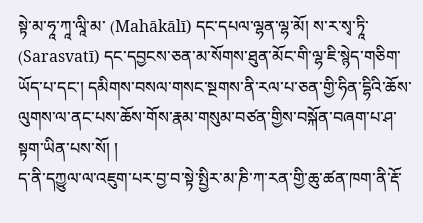སྟེ་མ་ཧཱ་ཀཱ་ལཱི་མ་ (Mahākālī) དང་དཔལ་ལྷན་ལྷ་མོ། ས་ར་སྭ་ཏཱི་ (Sarasvatī) དང་དབྱངས་ཅན་མ་སོགས་ཐུན་མོང་གི་ལྷ་ཇི་སྙེད་གཅིག་ཡོད་པ་དང་། དམིགས་བསལ་གསང་སྔགས་ནི་རལ་པ་ཅན་གྱི་ཧིན་དྷིའི་ཆོས་ལུགས་ལ་ནང་པས་ཆོས་གོས་རྣམ་གསུམ་བཙན་གྱིས་བསྐོན་བཞག་པ་ཤ་སྟག་ཡིན་པས་སོ། །
ད་ནི་དཀྱུལ་ལ་འཇུག་པར་བྱ་བ་སྟེ་སྤྱིར་མ་ཎི་ཀ་རན་གྱི་ཆུ་ཚན་ཁག་ནི་རྡོ་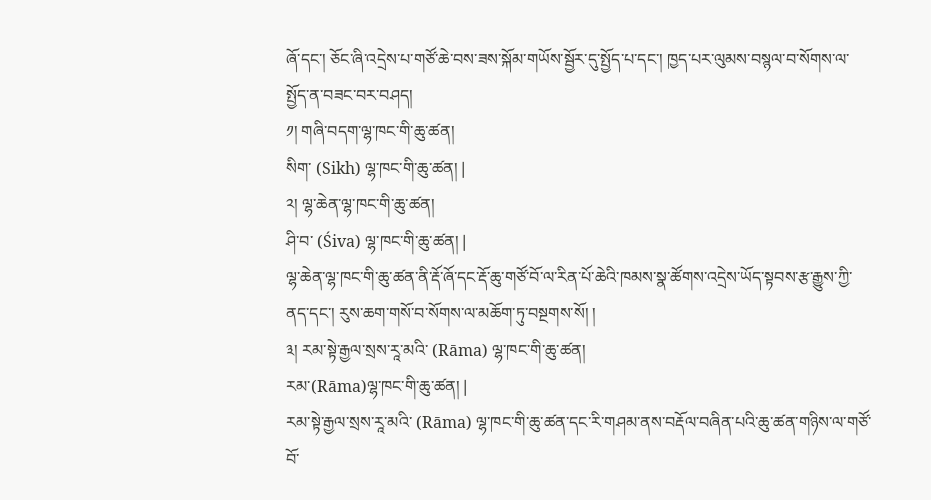ཞོ་དང་། ཅོང་ཞི་འདྲེས་པ་གཙོ་ཆེ་བས་ཟས་སྐོམ་གཡོས་སྦྱོར་དུ་སྤྱོད་པ་དང་། ཁྱད་པར་ལུམས་བསྙལ་བ་སོགས་ལ་སྤྱོད་ན་བཟང་བར་བཤད།
༡། གཞི་བདག་ལྷ་ཁང་གི་ཆུ་ཚན།
སིག་ (Sikh) ལྷ་ཁང་གི་ཆུ་ཚན། |
༢། ལྷ་ཆེན་ལྷ་ཁང་གི་ཆུ་ཚན།
ཤི་བ་ (Śiva) ལྷ་ཁང་གི་ཆུ་ཚན། |
ལྷ་ཆེན་ལྷ་ཁང་གི་ཆུ་ཚན་ནི་རྡོ་ཞོ་དང་རྡོ་ཆུ་གཙོ་བོ་ལ་རིན་པོ་ཆེའི་ཁམས་སྣ་ཚོགས་འདྲེས་ཡོད་སྟབས་རྩ་རྒྱུས་ཀྱི་ནད་དང་། རུས་ཆག་གསོ་བ་སོགས་ལ་མཆོག་ཏུ་བསྔགས་སོ། །
༣། རམ་སྟེ་རྒྱལ་སྲས་རཱ་མའི་ (Rāma) ལྷ་ཁང་གི་ཆུ་ཚན།
རམ་(Rāma)ལྷ་ཁང་གི་ཆུ་ཚན། |
རམ་སྟེ་རྒྱལ་སྲས་རཱ་མའི་ (Rāma) ལྷ་ཁང་གི་ཆུ་ཚན་དང་རི་གཤམ་ནས་བརྡོལ་བཞིན་པའི་ཆུ་ཚན་གཉིས་ལ་གཙོ་བོ་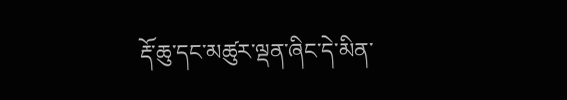རྡོ་ཆུ་དང་མཚུར་ལྡན་ཞིང་དེ་མིན་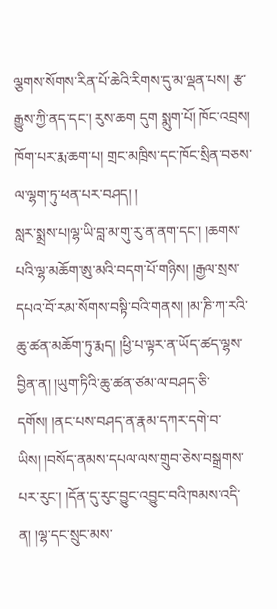ལྕགས་སོགས་རིན་པོ་ཆེའི་རིགས་དུ་མ་ལྡན་པས། རྩ་རྒྱུས་ཀྱི་ནད་དང་། རུས་ཆག དུག སྨུག་པོ། ཁོང་འབྲས། ཁོག་པར་རྨ་ཆག་པ། གྲང་མཁྲིས་དང་ཁོང་སྲིན་བཅས་ལ་ལྷག་ཏུ་ཕན་པར་བཤད། །
སླར་སྨྲས་པ།ལྷ་ཡི་བླ་མ་གུ་རུ་ན་ནག་དང་། །ཆགས་པའི་ལྷ་མཆོག་ཨུ་མའི་བདག་པོ་གཉིས། །རྒྱལ་སྲས་དཔའ་བོ་རམ་སོགས་བསྟི་བའི་གནས། །མ་ཎི་ཀ་རའི་ཆུ་ཚན་མཆོག་ཏུ་རྨད། །ཕྱི་པ་ལྟར་ན་ཡོད་ཚད་ལྷས་བྱིན་ན། །ཡུག་ཏིའི་ཆུ་ཚན་ཙམ་ལ་བཤད་ཅི་དགོས། །ནང་པས་བཤད་ན་རྣམ་དཀར་དགེ་བ་ཡིས། །བསོད་ནམས་དཔལ་ལས་གྲུབ་ཅེས་བསྒྲགས་པར་རུང་། །དོན་དུ་རུང་བྱུང་འབྱུང་བའི་ཁམས་འདི་ན། །ལྷ་དང་སྲུང་མས་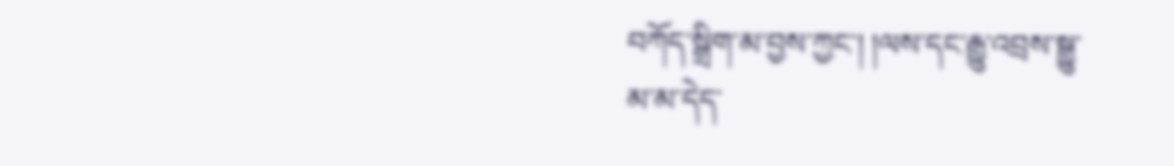བཀོད་སྒྲིག་མ་བྱས་ཀྱང་། །ལས་དང་རྒྱུ་འབྲས་སྒྱུ་མ་མ་དེད་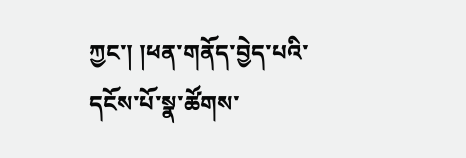ཀྱང་། །ཕན་གནོད་བྱེད་པའི་དངོས་པོ་སྣ་ཚོགས་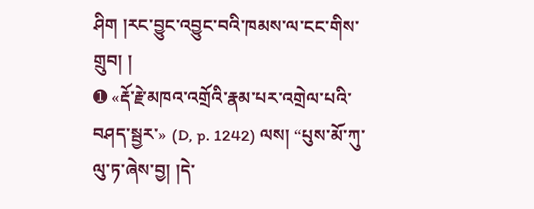ཤིག །རང་བྱུང་འབྱུང་བའི་ཁམས་ལ་ངང་གིས་གྲུབ། །
➊ «རྡོ་རྗེ་མཁའ་འགྲོའི་རྣམ་པར་འགྲེལ་པའི་བཤད་སྦྱར་» (D, p. 1242) ལས། “པུས་མོ་ཀུ་ལུ་ཏ་ཞེས་བྱ། །དེ་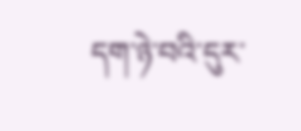དག་ཉེ་བའི་དུར་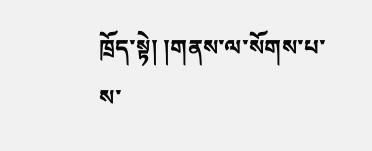ཁྲོད་སྟེ། །གནས་ལ་སོགས་པ་ས་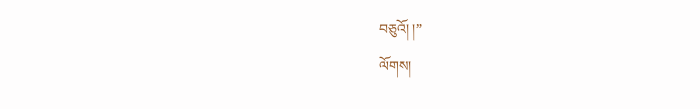བཅུའོ། །”
ལོགས།